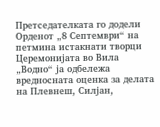Претседателката го додели Орденот „8 Септември“ на петмина истакнати творци
Церемонијата во Вила „Водно“ ја одбележа вредносната оценка за делата на Плевнеш, Силјан,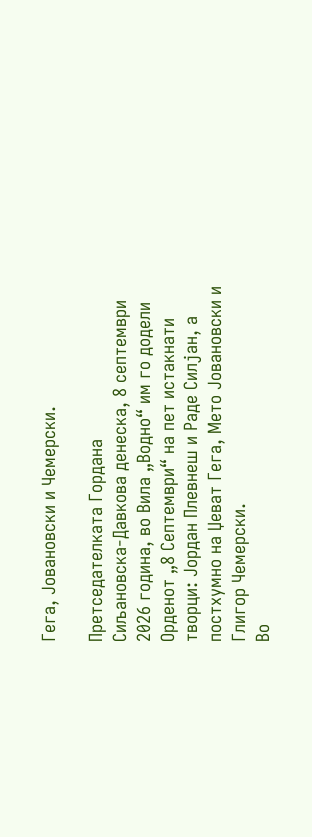Гега, Јовановски и Чемерски.

Претседателката Гордана Сиљановска‑Давкова денеска, 8 септември 2026 година, во Вила „Водно“ им го додели Орденот „8 Септември“ на пет истакнати творци: Јордан Плевнеш и Раде Силјан, а постхумно на Џеват Гега, Мето Јовановски и Глигор Чемерски.
Во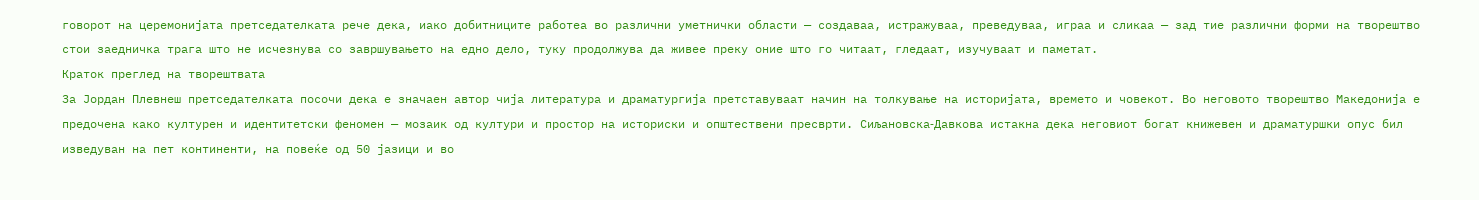говорот на церемонијата претседателката рече дека, иако добитниците работеа во различни уметнички области — создаваа, истражуваа, преведуваа, играа и сликаа — зад тие различни форми на творештво стои заедничка трага што не исчезнува со завршувањето на едно дело, туку продолжува да живее преку оние што го читаат, гледаат, изучуваат и паметат.
Краток преглед на творештвата
За Јордан Плевнеш претседателката посочи дека е значаен автор чија литература и драматургија претставуваат начин на толкување на историјата, времето и човекот. Во неговото творештво Македонија е предочена како културен и идентитетски феномен — мозаик од култури и простор на историски и општествени пресврти. Сиљановска‑Давкова истакна дека неговиот богат книжевен и драматуршки опус бил изведуван на пет континенти, на повеќе од 50 јазици и во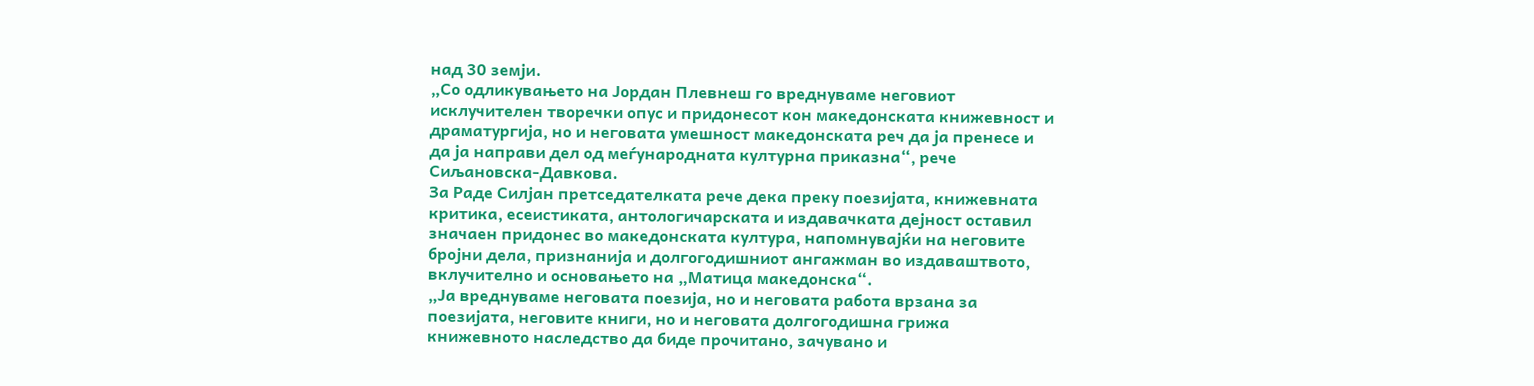над 30 земји.
„Со одликувањето на Јордан Плевнеш го вреднуваме неговиот исклучителен творечки опус и придонесот кон македонската книжевност и драматургија, но и неговата умешност македонската реч да ја пренесе и да ја направи дел од меѓународната културна приказна“, рече Сиљановска‑Давкова.
За Раде Силјан претседателката рече дека преку поезијата, книжевната критика, есеистиката, антологичарската и издавачката дејност оставил значаен придонес во македонската култура, напомнувајќи на неговите бројни дела, признанија и долгогодишниот ангажман во издаваштвото, вклучително и основањето на „Матица македонска“.
„Ја вреднуваме неговата поезија, но и неговата работа врзана за поезијата, неговите книги, но и неговата долгогодишна грижа книжевното наследство да биде прочитано, зачувано и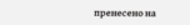пренесено на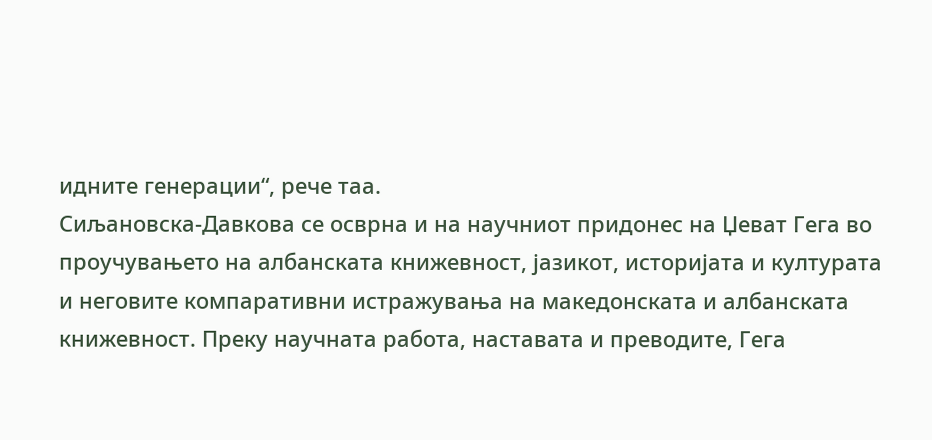идните генерации“, рече таа.
Сиљановска‑Давкова се осврна и на научниот придонес на Џеват Гега во проучувањето на албанската книжевност, јазикот, историјата и културата и неговите компаративни истражувања на македонската и албанската книжевност. Преку научната работа, наставата и преводите, Гега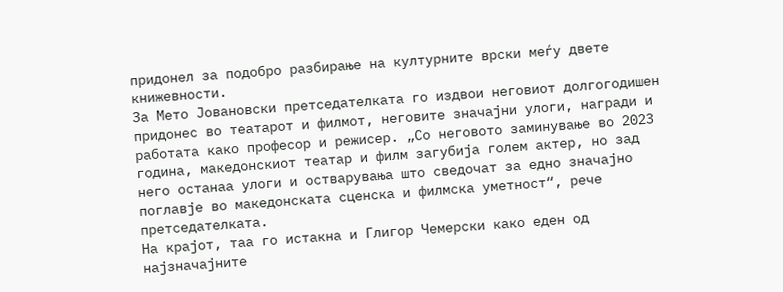придонел за подобро разбирање на културните врски меѓу двете книжевности.
За Мето Јовановски претседателката го издвои неговиот долгогодишен придонес во театарот и филмот, неговите значајни улоги, награди и работата како професор и режисер. „Со неговото заминување во 2023 година, македонскиот театар и филм загубија голем актер, но зад него останаа улоги и остварувања што сведочат за едно значајно поглавје во македонската сценска и филмска уметност“, рече претседателката.
На крајот, таа го истакна и Глигор Чемерски како еден од најзначајните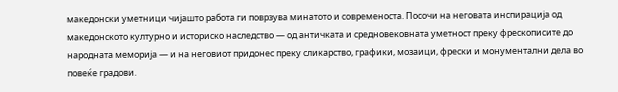македонски уметници чијашто работа ги поврзува минатото и современоста. Посочи на неговата инспирација од македонското културно и историско наследство — од античката и средновековната уметност преку фрескописите до народната меморија — и на неговиот придонес преку сликарство, графики, мозаици, фрески и монументални дела во повеќе градови.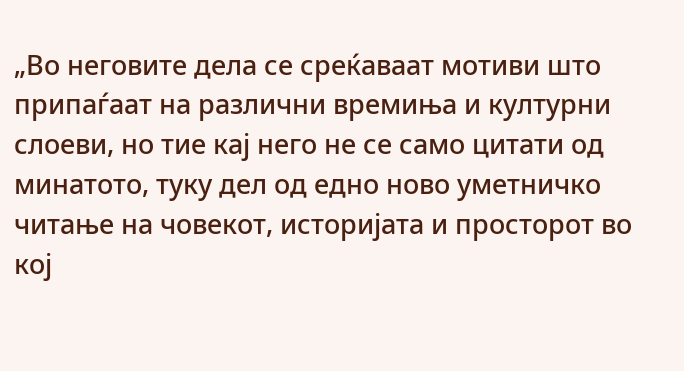„Во неговите дела се среќаваат мотиви што припаѓаат на различни времиња и културни слоеви, но тие кај него не се само цитати од минатото, туку дел од едно ново уметничко читање на човекот, историјата и просторот во кој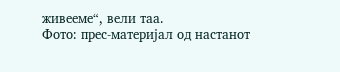живееме“, вели таа.
Фото: прес-материјал од настанот